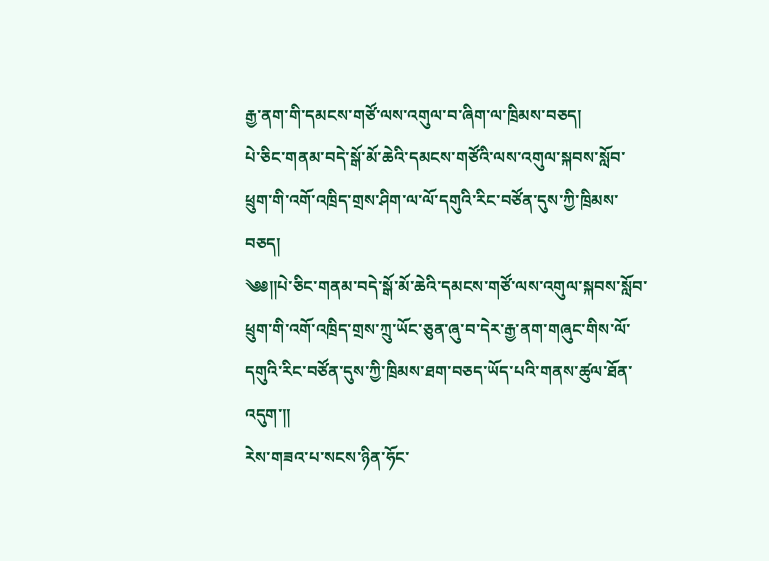རྒྱ་ནག་གི་དམངས་གཙོ་ལས་འགུལ་བ་ཞིག་ལ་ཁྲིམས་བཅད།
པེ་ཅིང་གནམ་བདེ་སྒོ་མོ་ཆེའི་དམངས་གཙོའི་ལས་འགུལ་སྐབས་སློབ་ཕྲུག་གི་འགོ་འཁྲིད་གྲས་ཤིག་ལ་ལོ་དགུའི་རིང་བཙོན་དུས་ཀྱི་ཁྲིམས་བཅད།
༄༅༎པེ་ཅིང་གནམ་བདེ་སྒོ་མོ་ཆེའི་དམངས་གཙོ་ལས་འགུལ་སྐབས་སློབ་ཕྲུག་གི་འགོ་འཁྲིད་གྲས་ཀྲུ་ཡོང་ཅུན་ཞུ་བ་དེར་རྒྱ་ནག་གཞུང་གིས་ལོ་དགུའི་རིང་བཙོན་དུས་ཀྱི་ཁྲིམས་ཐག་བཅད་ཡོད་པའི་གནས་ཚུལ་ཐོན་འདུག་༎
རེས་གཟའ་པ་སངས་ཉིན་ཧོང་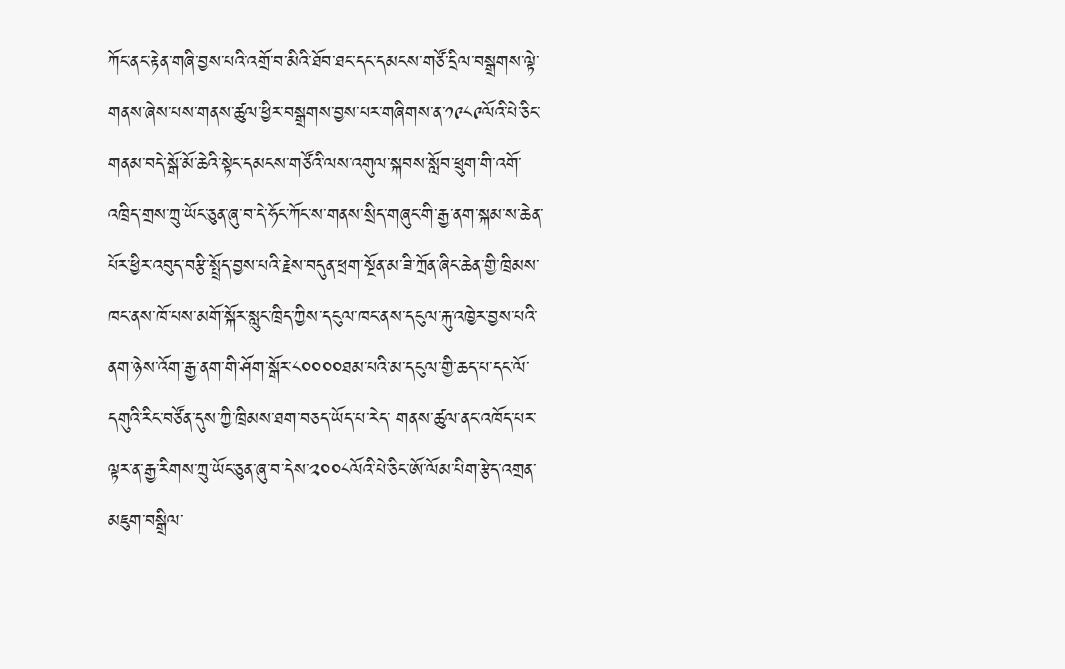ཀོང་ནང་རྟེན་གཞི་བྱས་པའི་འགྲོ་བ་མིའི་ཐོབ་ཐང་དང་དམངས་གཙོ་དྲིལ་བསྒྲགས་ལྟེ་གནས་ཞེས་པས་གནས་ཚུལ་ཕྱིར་བསྒྲགས་བྱས་པར་གཞིགས་ན་༡༩༨༩ལོའི་པེ་ཅིང་གནམ་བདེ་སྒོ་མོ་ཆེའི་སྟེང་དམངས་གཙོའི་ལས་འགུལ་སྐབས་སློབ་ཕྲུག་གི་འགོ་འཁྲིད་གྲས་ཀྲུ་ཡོང་ཅུན་ཞུ་བ་དེ་ཧོང་ཀོང་ས་གནས་སྲིད་གཞུང་གི་རྒྱ་ནག་སྐམ་ས་ཆེན་པོར་ཕྱིར་འབུད་བརྩི་སྤྲོད་བྱས་པའི་རྗེས་བདུན་ཕྲག་སྔོན་མ་ཟི་ཀྲོན་ཞིང་ཆེན་གྱི་ཁྲིམས་ཁང་ནས་ཁོ་པས་མགོ་སྐོར་སླུང་ཁྲིད་ཀྱིས་དངུལ་ཁང་ནས་དངུལ་རྐུ་འཁྱེར་བྱས་པའི་ནག་ཉེས་འོག་རྒྱ་ནག་གི་ཤོག་སྒོར་༨༠༠༠༠ཐམ་པའི་མ་དངུལ་གྱི་ཆད་པ་དང་ལོ་དགུའི་རིང་བཙོན་དུས་ཀྱི་ཁྲིམས་ཐག་བཅད་ཡོད་པ་རེད་ གནས་ཚུལ་ནང་འཁོད་པར་ལྟར་ན་རྒྱ་རིགས་ཀྲུ་ཡོང་ཅུན་ཞུ་བ་དེས་༢༠༠༨ལོའི་པེ་ཅིང་ཨོ་ལོམ་པིག་རྩེད་འགྲན་མཇུག་བསྒྲིལ་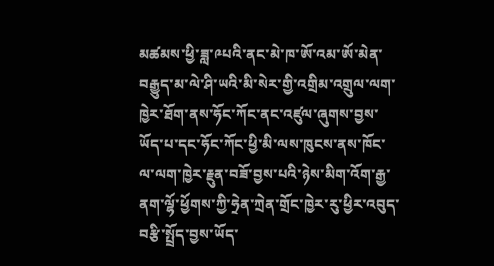མཚམས་ཕྱི་ཟླ་༩པའི་ནང་མེ་ཁ་ཨོ་འམ་ཨོ་མེན་བརྒྱུད་མ་ལེ་ཤི་ཡའི་མི་སེར་གྱི་འགྲིམ་འགྲུལ་ལག་ཁྱེར་ཐོག་ནས་ཧོང་ཀོང་ནང་འཛུལ་ཞུགས་བྱས་ཡོད་པ་དང་ཧོང་ཀོང་ཕྱི་མི་ལས་ཁུངས་ནས་ཁོང་ལ་ལག་ཁྱེར་རྗུན་བཟོ་བྱས་པའི་ཉེས་མིག་འོག་རྒྱ་ནག་ལྷོ་ཕྱོགས་ཀྱི་ཧྲེན་ཀྲེན་གྲོང་ཁྱེར་རུ་ཕྱིར་འབུད་བརྩི་སྤྲོད་བྱས་ཡོད་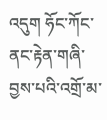འདུག ཧོང་ཀོང་ནང་རྟེན་གཞི་བྱས་པའི་འགྲོ་མ་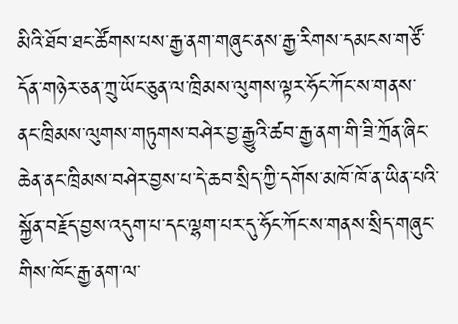མིའི་ཐོབ་ཐང་ཚོགས་པས་རྒྱ་ནག་གཞུང་ནས་རྒྱ་རིགས་དམངས་གཙོ་དོན་གཉེར་ཅན་ཀྲུ་ཡོང་ཅུན་ལ་ཁྲིམས་ལུགས་ལྟར་ཧོང་ཀོང་ས་གནས་ནང་ཁྲིམས་ལུགས་གཏུགས་བཤེར་བྱ་རྒྱུའི་ཚབ་རྒྱ་ནག་གི་ཟི་ཀྲོན་ཞིང་ཆེན་ནང་ཁྲིམས་བཤེར་བྱས་པ་དེ་ཆབ་སྲིད་ཀྱི་དགོས་མཁོ་ཁོ་ན་ཡིན་པའི་སྐྱོན་བརྗོད་བྱས་འདུག་པ་དང་ལྷག་པར་དུ་ཧོང་ཀོང་ས་གནས་སྲིད་གཞུང་གིས་ཁོང་རྒྱ་ནག་ལ་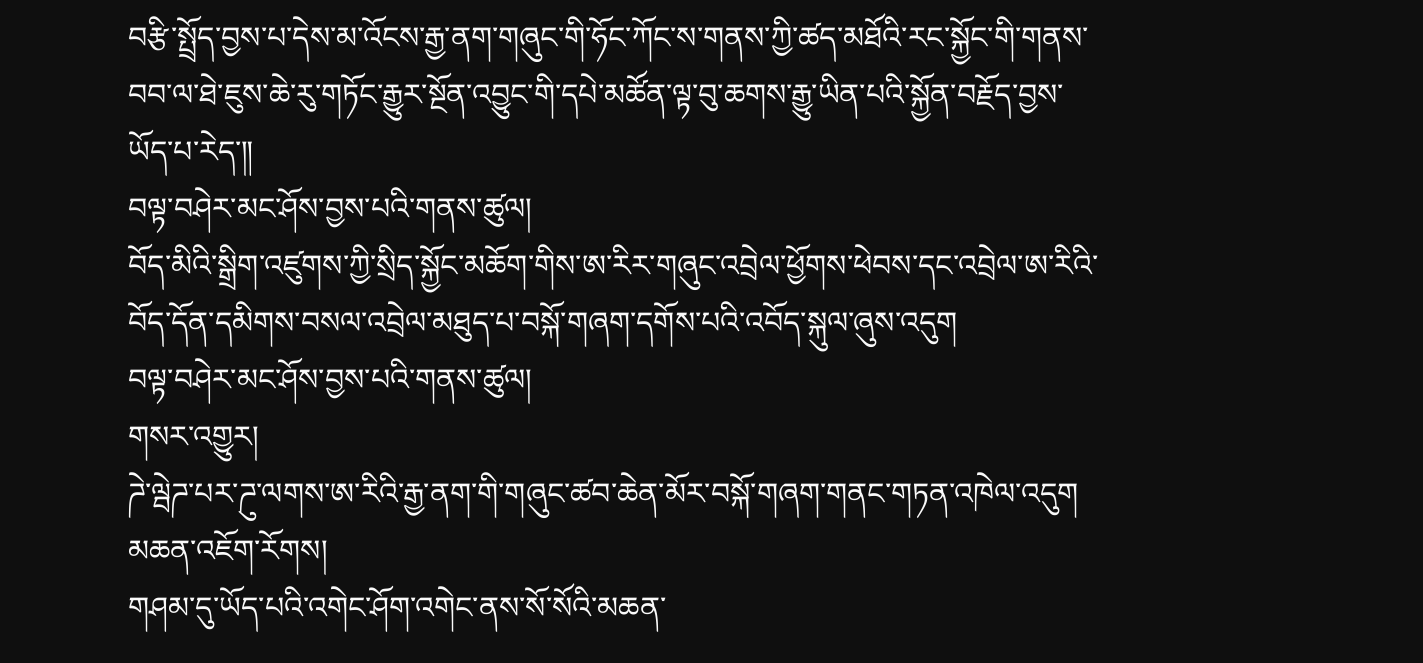བརྩི་སྤྲོད་བྱས་པ་དེས་མ་འོངས་རྒྱ་ནག་གཞུང་གི་ཧོང་ཀོང་ས་གནས་ཀྱི་ཚད་མཐོའི་རང་སྐྱོང་གི་གནས་བབ་ལ་ཐེ་ཇུས་ཆེ་རུ་གཏོང་རྒྱུར་སྔོན་འབྱུང་གི་དཔེ་མཚོན་ལྟ་བུ་ཆགས་རྒྱུ་ཡིན་པའི་སྐྱོན་བརྗོད་བྱས་ཡོད་པ་རེད་༎
བལྟ་བཤེར་མང་ཤོས་བྱས་པའི་གནས་ཚུལ།
བོད་མིའི་སྒྲིག་འཛུགས་ཀྱི་སྲིད་སྐྱོང་མཆོག་གིས་ཨ་རིར་གཞུང་འབྲེལ་ཕྱོགས་ཕེབས་དང་འབྲེལ་ཨ་རིའི་བོད་དོན་དམིགས་བསལ་འབྲེལ་མཐུད་པ་བསྐོ་གཞག་དགོས་པའི་འབོད་སྐུལ་ཞུས་འདུག
བལྟ་བཤེར་མང་ཤོས་བྱས་པའི་གནས་ཚུལ།
གསར་འགྱུར།
ཌེ་ལྦེཌ་པར་ཌུ་ལགས་ཨ་རིའི་རྒྱ་ནག་གི་གཞུང་ཚབ་ཆེན་མོར་བསྐོ་གཞག་གནང་གཏན་འཁེལ་འདུག
མཆན་འཇོག་རོགས།
གཤམ་དུ་ཡོད་པའི་འགེང་ཤོག་འགེང་ནས་སོ་སོའི་མཆན་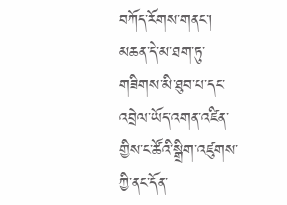བཀོད་རོགས་གནང་། མཆན་དེ་མ་ཐག་ཏུ་གཟིགས་མི་ཐུབ་པ་དང་འབྲེལ་ཡོད་འགན་འཛིན་གྱིས་ང་ཚོའི་སྒྲིག་འཛུགས་ཀྱི་ནང་དོན་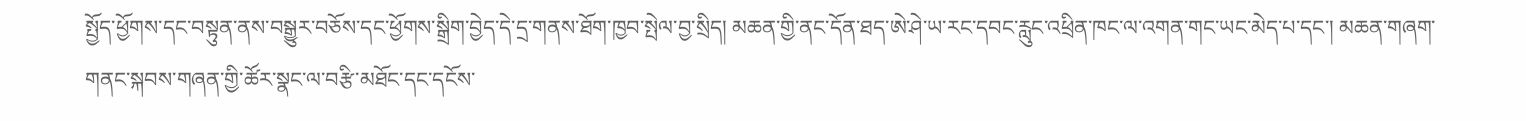སྤྱོད་ཕྱོགས་དང་བསྟུན་ནས་བསྒྱུར་བཅོས་དང་ཕྱོགས་སྒྲིག་བྱེད་དེ་དྲ་གནས་ཐོག་ཁྱབ་སྤེལ་བྱ་སྲིད། མཆན་གྱི་ནང་དོན་ཐད་ཨེ་ཤེ་ཡ་རང་དབང་རླུང་འཕྲིན་ཁང་ལ་འགན་གང་ཡང་མེད་པ་དང་། མཆན་གཞག་གནང་སྐབས་གཞན་གྱི་ཚོར་སྣང་ལ་བརྩི་མཐོང་དང་དངོས་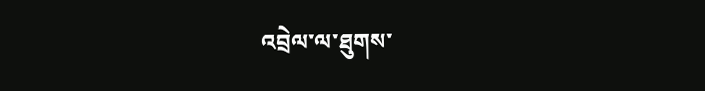འབྲེལ་ལ་ཐུགས་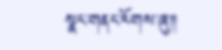སྣང་གནང་རོགས་ཞུ༎